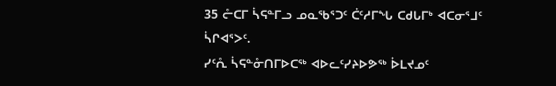35 ᓔᑕᒥ ᓵᕋᓐᒥᓗ ᓄᓇᖃᕐᑐᑦ ᑖᑦᓱᒥᖓ ᑕᑯᒐᒥᒃ ᐊᑕᓂᕐᒧᑦ ᓵᒋᐊᕐᐳᑦ.
ᓯᑦᕅ ᓵᕋᓐᓁᑎᒥᐅᑕᖅ ᐊᐅᓚᑦᓯᔨᐅᕗᖅ ᐆᒪᔪᓄᑦ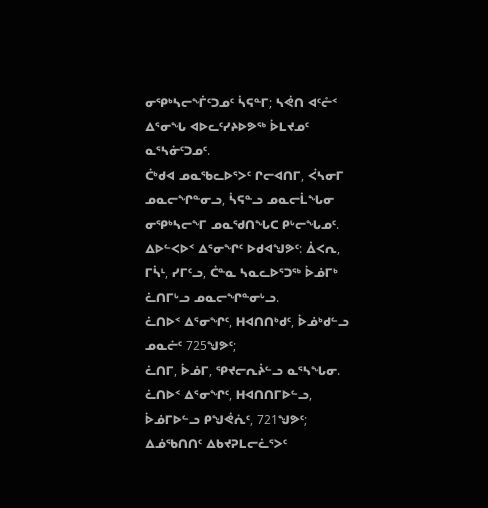ᓂᕿᒃᓴᓕᖕᒦᑦᑐᓄᑦ ᓵᕋᓐᒥ; ᓴᕚᑎ ᐊᑦᓔᑉ ᐃᕐᓂᖓ ᐊᐅᓚᑦᓯᔨᐅᕗᖅ ᐆᒪᔪᓄᑦ ᓇᕐᓴᓃᑦᑐᓄᑦ.
ᑖᒃᑯᐊ ᓄᓇᖃᓚᐅᕐᐳᑦ ᒋᓕᐊᑎᒥ, ᐹᓴᓂᒥ ᓄᓇᓕᖏᓐᓂᓗ, ᓵᕋᓐᓗ ᓄᓇᓕᒫᖓᓂ ᓂᕿᒃᓴᓕᖕᒥ ᓄᓇᖁᑎᖓᑕ ᑭᒡᓕᖓᓄᑦ.
ᐃᐅᓪᐸᐅᑉ ᐃᕐᓂᖏᑦ ᐅᑯᐊᖑᕗᑦ: ᐄᐸᕆ, ᒥᓵᒻ, ᓯᒥᑦᓗ, ᑖᓐᓇ ᓴᓇᓚᐅᕐᑐᖅ ᐆᓅᒥᒃ ᓛᑎᒥᒡᓗ ᓄᓇᓕᖏᓐᓂᒡᓗ.
ᓛᑎᐅᑉ ᐃᕐᓂᖏᑦ, ᕼᐊᑎᑎᒃᑯᑦ, ᐆᓅᒃᑯᓪᓗ ᓄᓇᓖᑦ 725ᖑᕗᑦ;
ᓛᑎᒥ, ᐆᓅᒥ, ᕿᔪᓕᕆᔩᓪᓗ ᓇᕐᓴᖓᓂ.
ᓛᑎᐅᑉ ᐃᕐᓂᖏᑦ, ᕼᐊᑎᑎᒥᐅᓪᓗ, ᐆᓅᒥᐅᓪᓗ ᑭᖑᕚᕇᑦ, 721ᖑᕗᑦ;
ᐃᓅᖃᑎᑎᑦ ᐃᑲᔪᕈᒪᓕᓛᕐᐳᑦ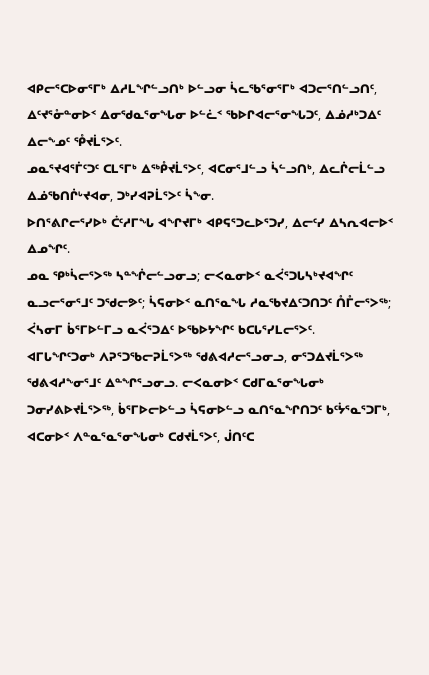ᐊᑭᓕᕐᑕᐅᓂᕐᒥᒃ ᐃᓱᒪᖏᓪᓗᑎᒃ ᐅᓪᓗᓂ ᓵᓚᖃᕐᓂᕐᒥᒃ ᐊᑐᓕᕐᑎᓪᓗᑎᑦ, ᐃᑦᔪᕐᓁᓐᓂᐅᑉ ᐃᓂᖁᓇᕐᓂᖓᓂ ᐅᓪᓛᑉ ᖃᐅᒋᐊᓕᕐᓂᖓᑐᑦ, ᐃᓅᓱᒃᑐᐃᑦ ᐃᓕᖕᓄᑦ ᕾᔪᒫᕐᐳᑦ.
ᓄᓇᕐᔪᐊᕐᒦᑦᑐᑦ ᑕᒪᕐᒥᒃ ᐃᖅᑬᔪᒫᕐᐳᑦ, ᐊᑕᓂᕐᒧᓪᓗ ᓵᓪᓗᑎᒃ, ᐃᓚᒌᓕᒫᓪᓗ ᐃᓅᖃᑎᒌᒡᔪᐊᓂ, ᑐᒃᓯᐊᕈᒫᕐᐳᑦ ᓵᖕᓂ.
ᐅᑎᕐᕕᒋᓕᕐᓯᐅᒃ ᑖᑦᓱᒥᖓ ᐊᖏᔪᒥᒃ ᐊᑭᕋᕐᑐᓚᐅᕐᑐᓯ, ᐃᓕᑦᓯ ᐃᓴᕆᐊᓕᐅᑉ ᐃᓄᖏᑦ.
ᓄᓇ ᕿᒃᓵᓕᕐᐳᖅ ᓴᓐᖐᓕᓪᓗᓂᓗ; ᓕᐸᓇᓂᐅᑉ ᓇᐹᕐᑐᒐᓴᒃᔪᐊᖏᑦ ᓇᓗᓕᕐᓂᕐᒧᑦ ᑐᖁᓕᕗᑦ; ᓵᕋᓂᐅᑉ ᓇᑎᕐᓇᖓ ᓱᓇᖃᔪᐃᑦᑐᑎᑐᑦ ᑍᒤᓕᕐᐳᖅ; ᐹᓴᓂᒥ ᑳᕐᒥᐅᓪᒥᓗ ᓇᐹᕐᑐᐃᑦ ᐅᖃᐅᔭᖏᑦ ᑲᑕᒐᕐᓯᒪᓕᕐᐳᑦ.
ᐊᒥᒐᖏᑦᑐᓂᒃ ᐱᕈᕐᑐᖃᓕᕈᒫᕐᐳᖅ ᖁᕕᐊᓱᓕᕐᓗᓂᓗ, ᓂᕐᑐᐃᔪᒫᕐᐳᖅ ᖁᕕᐊᓱᖕᓂᕐᒧᑦ ᐃᓐᖏᕐᓗᓂᓗ. ᓕᐸᓇᓂᐅᑉ ᑕᑯᒥᓇᕐᓂᖓᓂᒃ ᑐᓂᓯᕕᐅᔪᒫᕐᐳᖅ, ᑳᕐᒥᐅᓕᐅᓪᓗ ᓵᕋᓂᐅᓪᓗ ᓇᑎᕐᓇᖏᑎᑐᑦ ᑲᑦᔮᕐᓇᕐᑐᒥᒃ, ᐊᑕᓂᐅᑉ ᐱᓐᓇᕐᓇᕐᓂᖓᓂᒃ ᑕᑯᔪᒫᕐᐳᑦ, ᒎᑎᑦᑕ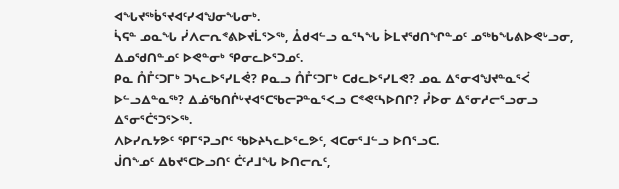ᐊᖓᔪᖅᑳᕐᔪᐊᑦᓯᐊᖑᓂᖓᓂᒃ.
ᓵᕋᓐ ᓄᓇᖓ ᓰᐱᓕᕆᕝᕕᐅᔪᒫᕐᐳᖅ, ᐂᑯᐊᓪᓗ ᓇᕐᓴᖓ ᐆᒪᔪᖁᑎᖏᓐᓄᑦ ᓄᖅᑲᖓᕕᐅᕙᒡᓗᓂ, ᐃᓄᖁᑎᓐᓄᑦ ᐅᕙᓐᓂᒃ ᕿᓂᓚᐅᕐᑐᓄᑦ.
ᑭᓇ ᑍᒤᑦᑐᒥᒃ ᑐᓴᓚᐅᕐᓯᒪᕚ? ᑭᓇᓗ ᑍᒤᑦᑐᒥᒃ ᑕᑯᓚᐅᕐᓯᒪᕙ? ᓄᓇ ᐃᕐᓂᐊᖑᔪᓐᓇᕐᐹ ᐅᓪᓗᐃᓐᓇᖅ? ᐃᓅᖃᑎᒌᒡᔪᐊᕐᑕᖃᓕᕈᓐᓇᕐᐸᓗ ᑕᕝᕙᑦᓴᐅᑎᒋ? ᓮᐅᓂ ᐃᕐᓂᓱᓕᕐᓗᓂᓗ ᐃᕐᓂᕐᑖᕐᑐᕐᐳᖅ.
ᐱᐅᓯᕆᔭᕗᑦ ᕿᒥᕐᕈᓗᒋᑦ ᖃᐅᔨᓴᓚᐅᕐᓚᕗᑦ, ᐊᑕᓂᕐᒧᓪᓗ ᐅᑎᕐᓗᑕ.
ᒎᑎᖕᓄᑦ ᐃᑲᔪᕐᑕᐅᓗᑎᑦ ᑖᑦᓱᒧᖓ ᐅᑎᓕᕆᑦ,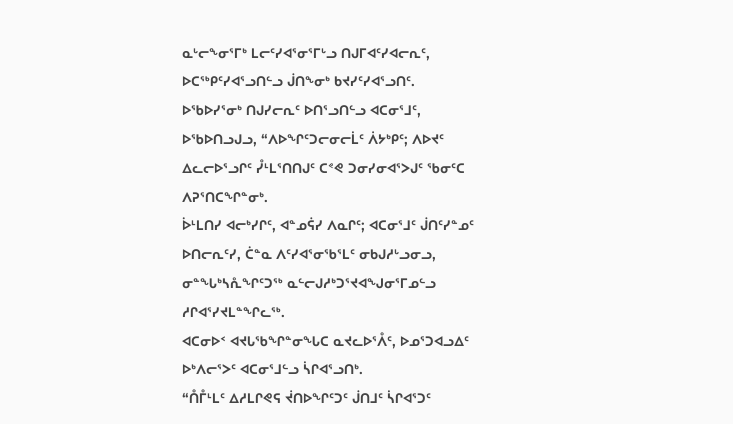ᓇᒡᓕᖕᓂᕐᒥᒃ ᒪᓕᑦᓯᐊᕐᓂᕐᒥᒡᓗ ᑎᒍᒥᐊᑦᓯᐊᓕᕆᑦ, ᐅᑕᖅᑭᑦᓯᐊᕐᓗᑎᓪᓗ ᒎᑎᖕᓂᒃ ᑲᔪᓯᑦᓯᐊᕐᓗᑎᑦ.
ᐅᖃᐅᓯᕐᓂᒃ ᑎᒍᓯᓕᕆᑦ ᐅᑎᕐᓗᑎᓪᓗ ᐊᑕᓂᕐᒧᑦ, ᐅᖃᐅᑎᓗᒍᓗ, “ᐱᐅᖏᑦᑐᓕᓂᓕᒫᑦ ᐲᔭᒃᑭᑦ; ᐱᐅᔪᑦ ᐃᓚᓕᐅᕐᓗᒋᑦ ᓮᒻᒪᕐᑎᑎᒍᑦ ᑕᕝᕙ ᑐᓂᓯᓂᐊᕐᐳᒍᑦ ᖃᓂᑦᑕ ᐱᕈᕐᑎᑕᖏᓐᓂᒃ.
ᐆᒻᒪᑎᓯ ᐊᓕᒃᓯᒋᑦ, ᐊᓐᓄᕌᓯ ᐱᓇᒋᑦ; ᐊᑕᓂᕐᒧᑦ ᒎᑎᑦᓯᓐᓄᑦ ᐅᑎᓕᕆᑦᓯ, ᑖᓐᓇ ᐱᑦᓯᐊᕐᓂᖃᕐᒪᑦ ᓂᑲᒍᓱᒡᓗᓂᓗ, ᓂᓐᖓᒃᓴᕅᖏᑦᑐᖅ ᓇᓪᓕᒍᓱᒃᑐᕐᔪᐊᖑᓂᕐᒥᓄᓪᓗ ᓱᒋᐊᕐᓯᔪᒪᓐᖏᓚᖅ.
ᐊᑕᓂᐅᑉ ᐊᔪᒐᖃᖏᓐᓂᖓᑕ ᓇᔪᓚᐅᕐᐰᑦ, ᐅᓄᕐᑐᐊᓗᐃᑦ ᐅᒃᐱᓕᕐᐳᑦ ᐊᑕᓂᕐᒧᓪᓗ ᓵᒋᐊᕐᓗᑎᒃ.
“ᑍᒤᒻᒪᑦ ᐃᓱᒪᒋᕙᕋ ᔫᑎᐅᖏᑦᑐᑦ ᒎᑎᒧᑦ ᓵᒋᐊᕐᑐᑦ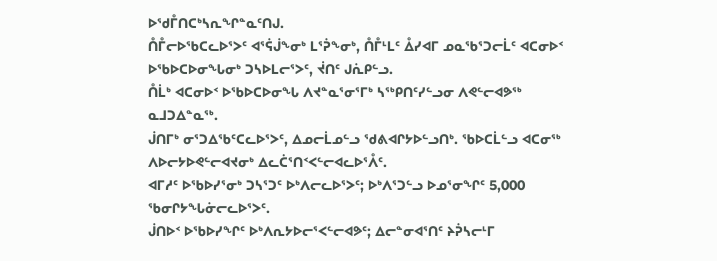ᐅᖁᒤᑎᑕᒃᓴᕆᖏᓐᓇᑦᑎᒍ.
ᑍᒤᓕᐅᖃᑕᓚᐅᕐᐳᑦ ᐊᕐᕌᒎᖕᓂᒃ ᒪᕐᕉᖕᓂᒃ, ᑍᒤᒻᒪᑦ ᐂᓯᐊᒥ ᓄᓇᖃᕐᑐᓕᒫᑦ ᐊᑕᓂᐅᑉ ᐅᖃᐅᑕᐅᓂᖓᓂᒃ ᑐᓴᐅᒪᓕᕐᐳᑦ, ᔫᑎᑦ ᒍᕇᑭᓪᓗ.
ᑍᒫᒃ ᐊᑕᓂᐅᑉ ᐅᖃᐅᑕᐅᓂᖓ ᐱᔪᓐᓇᕐᓂᕐᒥᒃ ᓴᖅᑭᑎᑦᓯᓪᓗᓂ ᐱᕙᓪᓕᐊᕗᖅ ᓇᒧᑐᐃᓐᓇᖅ.
ᒎᑎᒥᒃ ᓂᕐᑐᐃᖃᑦᑕᓚᐅᕐᐳᑦ, ᐃᓄᓕᒫᓄᓪᓗ ᖁᕕᐊᒋᔭᐅᓪᓗᑎᒃ. ᖃᐅᑕᒫᓪᓗ ᐊᑕᓂᖅ ᐱᐅᓕᔭᐅᕙᓪᓕᐊᔪᓂᒃ ᐃᓚᑖᕐᑎᑉᐸᓪᓕᐊᓚᐅᕐᐰᑦ.
ᐊᒥᓱᑦ ᐅᖃᐅᓯᕐᓂᒃ ᑐᓴᕐᑐᑦ ᐅᒃᐱᓕᓚᐅᕐᐳᑦ; ᐅᒃᐱᕐᑐᓪᓗ ᐅᓄᕐᓂᖏᑦ 5,000 ᖃᓂᒋᔭᖓᓃᓕᓚᐅᕐᐳᑦ.
ᒎᑎᐅᑉ ᐅᖃᐅᓯᖏᑦ ᐅᒃᐱᕆᔭᐅᓕᕐᐸᓪᓕᐊᕗᑦ; ᐃᓕᓐᓂᐊᕐᑎᑦ ᔨᕉᓴᓕᒻᒥ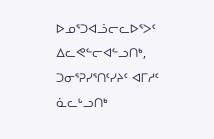ᐅᓄᕐᑐᐊᓘᓕᓚᐅᕐᐳᑦ ᐃᓚᕙᓪᓕᐊᓪᓗᑎᒃ, ᑐᓂᕐᕈᓯᕐᑎᑦᓯᔨᑦ ᐊᒥᓱᑦ ᓈᓚᒡᓗᑎᒃ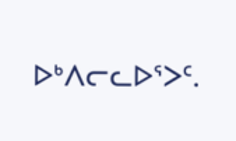ᐅᒃᐱᓕᓚᐅᕐᐳᑦ.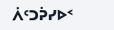ᐲᑦᑐᕉᓯᐅᑉ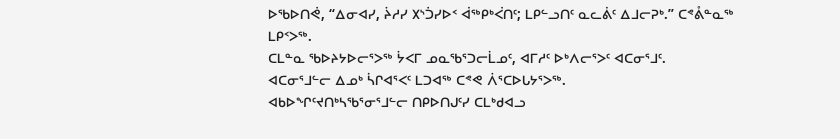ᐅᖃᐅᑎᕚ, “ᐃᓂᐊᓯ, ᔩᓱᓯ ᙭ᔅᑑᓯᐅᑉ ᐋᖅᑭᒃᐹᑎᑦ; ᒪᑭᓪᓗᑎᑦ ᓇᓚᕖᑦ ᐃᒧᓕᕈᒃ.” ᑕᕝᕔᓐᓇᖅ ᒪᑭᑉᐳᖅ.
ᑕᒪᓐᓇ ᖃᐅᔨᔭᐅᓕᕐᐳᖅ ᔮᐸᒥ ᓄᓇᖃᕐᑐᓕᒫᓄᑦ, ᐊᒥᓱᑦ ᐅᒃᐱᓕᕐᐳᑦ ᐊᑕᓂᕐᒧᑦ.
ᐊᑕᓂᕐᒧᓪᓕ ᐃᓄᒃ ᓵᒋᐊᕐᐸᑦ ᒪᑐᐊᖅ ᑕᕝᕙ ᐲᕐᑕᐅᒐᔭᕐᐳᖅ.
ᐊᑲᐅᖏᑦᔪᑎᒃᓴᖃᕐᓂᕐᒧᓪᓕ ᑎᑭᐅᑎᒍᑦᓯ ᑕᒪᒃᑯᐊᓗ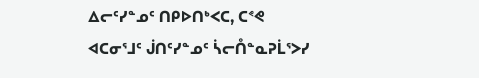ᐃᓕᑦᓯᓐᓄᑦ ᑎᑭᐅᑎᒃᐸᑕ, ᑕᕝᕙ ᐊᑕᓂᕐᒧᑦ ᒎᑎᑦᓯᓐᓄᑦ ᓵᓕᑍᓐᓇᕈᒫᕐᐳᓯ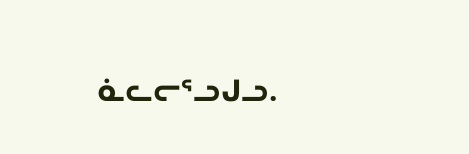ᓈᓚᓕᕐᓗᒍᓗ.